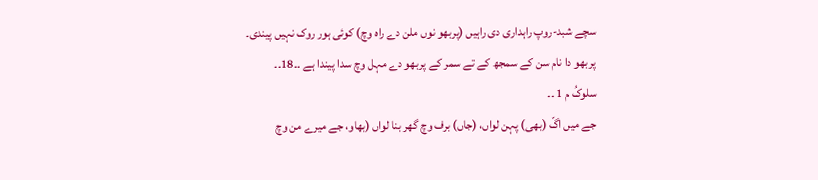سچے شبد-روپ راہداری دی راہیں (پربھو نوں ملن دے راہ وچ) کوئی ہور روک نہیں پیندی۔
پربھو دا نام سن کے سمجھ کے تے سمر کے پربھو دے مہل وچ سدا پیندا ہے ۔۔18۔۔
سلوکُ م 1 ۔۔
جے میں اگّ (بھی) پہن لواں، (جاں) برف وچ گھر بنا لواں (بھاو، جے میرے من وچ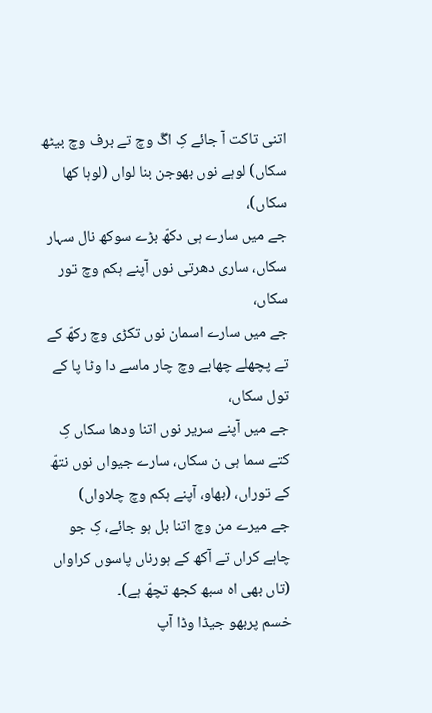اتنی تاکت آ جائے کِ اگّ وچ تے برف وچ بیٹھ سکاں) لوہے نوں بھوجن بنا لواں (لوہا کھا سکاں)،
جے میں سارے ہی دکھّ بڑے سوکھ نال سہار سکاں، ساری دھرتی نوں آپنے ہکم وچ تور سکاں،
جے میں سارے اسمان نوں تکڑی وچ رکھّ کے تے پچھلے چھابے وچ چار ماسے دا وٹا پا کے تول سکاں،
جے میں آپنے سریر نوں اتنا ودھا سکاں کِ کتے سما ہی ن سکاں، سارے جیواں نوں نتھّ کے توراں، (بھاو، آپنے ہکم وچ چلاواں)
جے میرے من وچ اتنا بل ہو جائے، کِ جو چاہے کراں تے آکھ کے ہورناں پاسوں کراواں (تاں بھی اہ سبھ کجھ تچھّ ہے)۔
خسم پربھو جیڈا وڈا آپ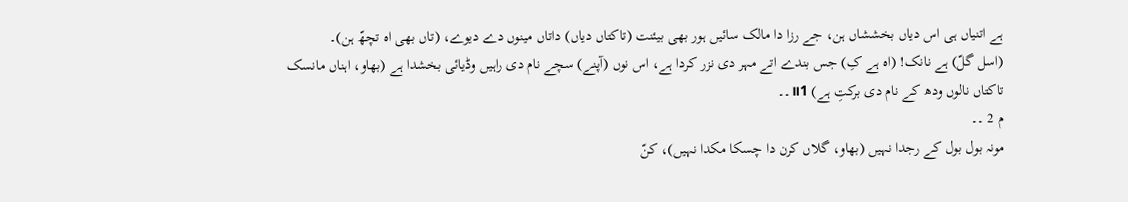ہے اتنیاں ہی اس دیاں بخششاں ہن، جے رزا دا مالک سائیں ہور بھی بیئنت (تاکتاں دیاں) داتاں مینوں دے دیوے، (تاں بھی اہ تچھّ ہن)۔
(اسل گلّ) ہے نانک! (اہ ہے کِ) جس بندے اتے مہر دی نزر کردا ہے، اس نوں (آپنے) سچے نام دی راہیں وڈیائی بخشدا ہے (بھاو، اہناں مانسک تاکتاں نالوں ودھ کے نام دی برکتِ ہے) ॥1۔۔
م 2 ۔۔
مونہ بول بول کے رجدا نہیں (بھاو، گلاں کرن دا چسکا مکدا نہیں)، کنّ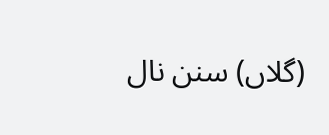(گلاں) سنن نال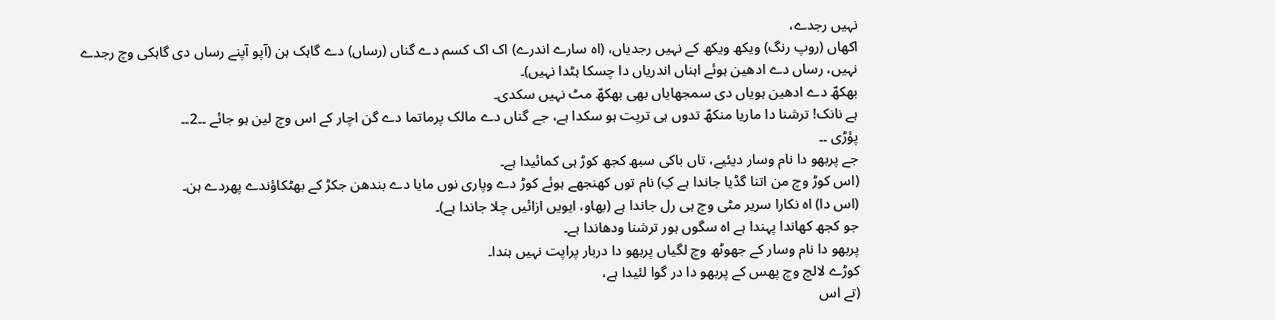نہیں رجدے،
اکھاں (روپ رنگ) ویکھ ویکھ کے نہیں رجدیاں، (اہ سارے اندرے) اک اک کسم دے گناں (رساں) دے گاہک ہن (آپو آپنے رساں دی گاہکی وچ رجدے نہیں، رساں دے ادھین ہوئے اہناں اندریاں دا چسکا ہٹدا نہیں)۔
بھکھّ دے ادھین ہویاں دی سمجھایاں بھی بھکھّ مٹ نہیں سکدی۔
ہے نانک! ترشنا دا ماریا منکھّ تدوں ہی ترپت ہو سکدا ہے، جے گناں دے مالک پرماتما دے گن اچار کے اس وچ لین ہو جائے ۔۔2۔۔
پؤڑی ۔۔
جے پربھو دا نام وسار دیئیے، تاں باکی سبھ کجھ کوڑ ہی کمائیدا ہے۔
(اس کوڑ وچ من اتنا گڈیا جاندا ہے کِ) نام توں کھنجھے ہوئے کوڑ دے وپاری نوں مایا دے بندھن جکڑ کے بھٹکاؤندے پھردے ہن۔
(اس دا) اہ نکارا سریر مٹی وچ ہی رل جاندا ہے (بھاو، ایویں ازائیں چلا جاندا ہے)۔
جو کجھ کھاندا پہندا ہے اہ سگوں ہور ترشنا ودھاندا ہے۔
پربھو دا نام وسار کے جھوٹھ وچ لگیاں پربھو دا دربار پراپت نہیں ہندا۔
کوڑے لالچ وچ پھس کے پربھو دا در گوا لئیدا ہے،
(تے اس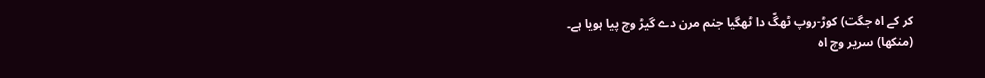کر کے اہ جگت) کوڑ-روپ ٹھگّ دا ٹھگیا جنم مرن دے گیڑ وچ پیا ہویا ہے۔
(منکھا) سریر وچ اہ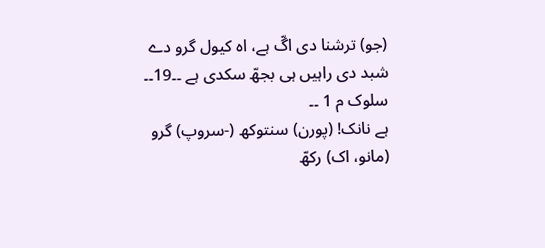(جو) ترشنا دی اگّ ہے، اہ کیول گرو دے شبد دی راہیں ہی بجھّ سکدی ہے ۔۔19۔۔
سلوک م 1 ۔۔
ہے نانک! (پورن) سنتوکھ (-سروپ) گرو (مانو، اک) رکھّ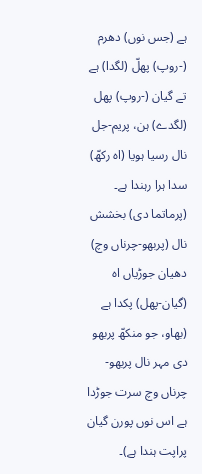ہے (جس نوں) دھرم (-روپ) پھلّ (لگدا) ہے تے گیان (-روپ) پھل (لگدے) ہن، پریم-جل نال رسیا ہویا (اہ رکھّ) سدا ہرا رہندا ہے۔
(پرماتما دی) بخشش نال (پربھو-چرناں وچ) دھیان جوڑیاں اہ (گیان-پھل) پکدا ہے (بھاو، جو منکھّ پربھو دی مہر نال پربھو-چرناں وچ سرت جوڑدا ہے اس نوں پورن گیان پراپت ہندا ہے)۔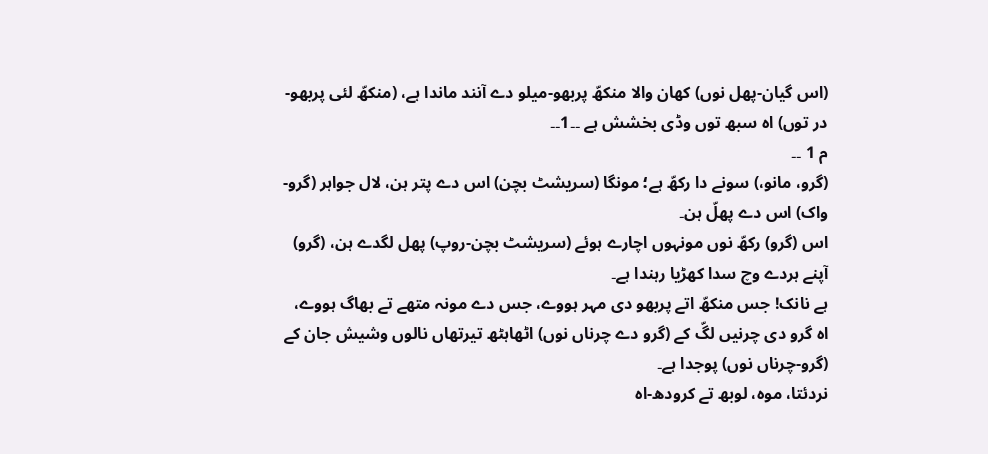(اس گیان-پھل نوں) کھان والا منکھّ پربھو-میلو دے آنند ماندا ہے، (منکھّ لئی پربھو-در توں) اہ سبھ توں وڈی بخشش ہے ۔۔1۔۔
م 1 ۔۔
(گرو، مانو،) سونے دا رکھّ ہے؛ مونگا (سریشٹ بچن) اس دے پتر ہن، لال جواہر (گرو-واک) اس دے پھلّ ہن۔
اس (گرو) رکھّ نوں مونہوں اچارے ہوئے (سریشٹ بچن-روپ) پھل لگدے ہن، (گرو) آپنے ہردے وچ سدا کھڑیا رہندا ہے۔
ہے نانک! جس منکھّ اتے پربھو دی مہر ہووے، جس دے مونہ متھے تے بھاگ ہووے،
اہ گرو دی چرنیں لگّ کے (گرو دے چرناں نوں) اٹھاہٹھ تیرتھاں نالوں وشیش جان کے (گرو-چرناں نوں) پوجدا ہے۔
نردئتا، موہ، لوبھ تے کرودھ-اہ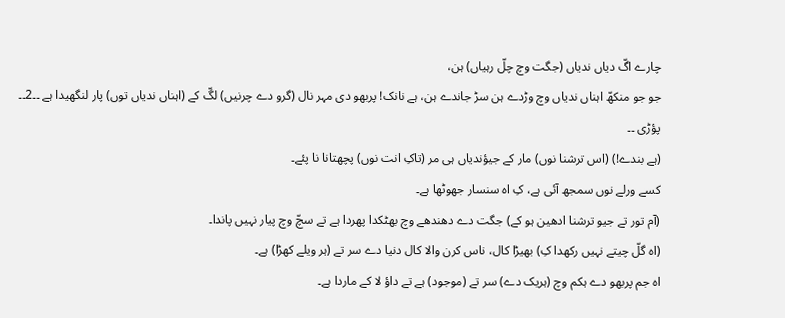چارے اگّ دیاں ندیاں (جگت وچ چلّ رہیاں) ہن،
جو جو منکھّ اہناں ندیاں وچ وڑدے ہن سڑ جاندے ہن، ہے نانک! پربھو دی مہر نال (گرو دے چرنیں) لگّ کے (اہناں ندیاں توں) پار لنگھیدا ہے ۔۔2۔۔
پؤڑی ۔۔
(ہے بندے!) (اس ترشنا نوں) مار کے جیؤندیاں ہی مر (تاکِ انت نوں) پچھتانا نا پئے۔
کسے ورلے نوں سمجھ آئی ہے، کِ اہ سنسار جھوٹھا ہے۔
(آم تور تے جیو ترشنا ادھین ہو کے) جگت دے دھندھے وچ بھٹکدا پھردا ہے تے سچّ وچ پیار نہیں پاندا۔
(اہ گلّ چیتے نہیں رکھدا کِ) بھیڑا کال، ناس کرن والا کال دنیا دے سر تے (ہر ویلے کھڑا) ہے۔
اہ جم پربھو دے ہکم وچ (ہریک دے) سر تے (موجود) ہے تے داؤ لا کے ماردا ہے۔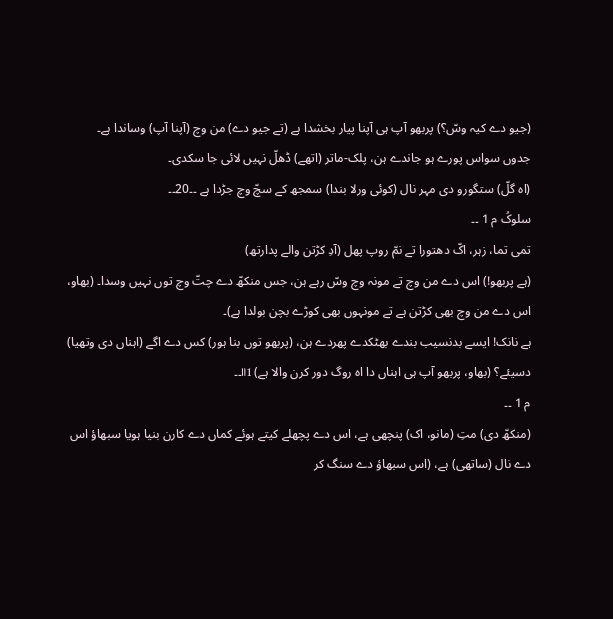(جیو دے کیہ وسّ؟) پربھو آپ ہی آپنا پیار بخشدا ہے (تے جیو دے) من وچ (آپنا آپ) وساندا ہے۔
جدوں سواس پورے ہو جاندے ہن، پلک-ماتر (اتھے) ڈھلّ نہیں لائی جا سکدی۔
(اہ گلّ) ستگورو دی مہر نال (کوئی ورلا بندا) سمجھ کے سچّ وچ جڑدا ہے ۔۔20۔۔
سلوکُ م 1 ۔۔
تمی تما، زہر، اکّ دھتورا تے نمّ روپ پھل (آدِ کڑتن والے پدارتھ)
(ہے پربھو!) اس دے من وچ تے مونہ وچ وسّ رہے ہن، جس منکھّ دے چتّ وچ توں نہیں وسدا۔ (بھاو، اس دے من وچ بھی کڑتن ہے تے مونہوں بھی کوڑے بچن بولدا ہے)۔
ہے نانک! ایسے بدنسیب بندے بھٹکدے پھردے ہن، (پربھو توں بنا ہور) کس دے اگے (اہناں دی وتھیا) دسیئے؟ (بھاو، پربھو آپ ہی اہناں دا اہ روگ دور کرن والا ہے) ॥1۔۔
م 1 ۔۔
(منکھّ دی) متِ (مانو، اک) پنچھی ہے، اس دے پچھلے کیتے ہوئے کماں دے کارن بنیا ہویا سبھاؤ اس دے نال (ساتھی) ہے، (اس سبھاؤ دے سنگ کر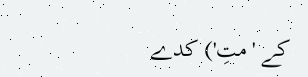کے 'متِ') کدے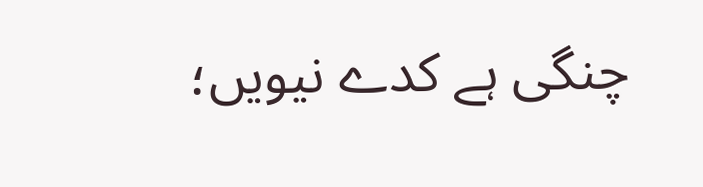چنگی ہے کدے نیویں؛